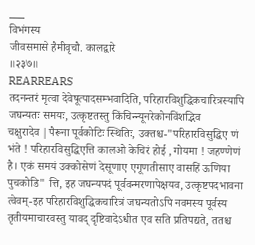___
विभंगस्य
जीवसमासे हैमीवृचौ. कालद्वारे
॥२३७॥
REARREARS
तदनन्तरं मृत्वा देवेषूत्पादसम्भवादिति, परिहारविशुद्धिकचारित्रस्यापि जघन्यतः समयः, उत्कृष्टतस्तु किंचिन्न्यूनरेकोनविंशद्भिव
चक्षुरादेव |पैरूना पूर्वकोटिः स्थितिः, उक्तश्च-"परिहारविसुद्धिए णं भंते ! परिहारविसुद्धिएत्ति कालओ केचिरं होई , गोयमा ! जहण्णेणं है। एकं समयं उक्कोसेणं देसूणाए एगूणतीसाए वासहिं ऊणिया पुचकोडि" त्ति, इह जघन्यपदं पूर्ववन्मरणापेक्षयव, उत्कृष्टपदभावना त्वेवम्-इह परिहारविशुद्धिकचारित्रं जघन्यतोऽपि नवमस्य पूर्वस्य तृतीयमाचारवस्तु यावद् दृष्टिवादेऽधीत एव सति प्रतिपद्यते, ततश्च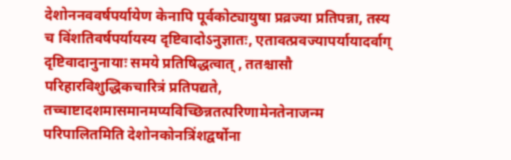देशोननववर्षपर्यायेण केनापि पूर्वकोट्यायुषा प्रव्रज्या प्रतिपन्ना, तस्य च विंशतिवर्षपर्यायस्य दृष्टिवादोऽनुज्ञातः, एतावत्प्रवज्यापर्यायादर्वाग् दृष्टिवादानुनायाः समये प्रतिषिद्धत्वात् , ततश्चासौ परिहारविशुद्धिकचारित्रं प्रतिपद्यते, तच्चाष्टादशमासमानमप्यविच्छिन्नतत्परिणामेनतेनाजन्म परिपालितमिति देशोनकोनत्रिंशद्वर्षोना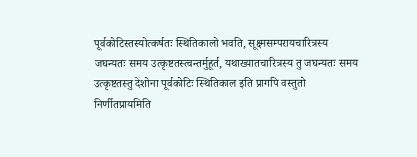पूर्वकोटिस्तस्योत्कर्षतः स्थितिकालो भवति, सूक्ष्मसम्परायचारित्रस्य जघन्यतः समय उत्कृष्टतस्त्वन्तर्मुहूर्त, यथाख्यातचारित्रस्य तु जघन्यतः समय उत्कृष्टतस्तु देशोना पूर्वकोटिः स्थितिकाल इति प्रागपि वस्तुतो निर्णीतप्रायमिति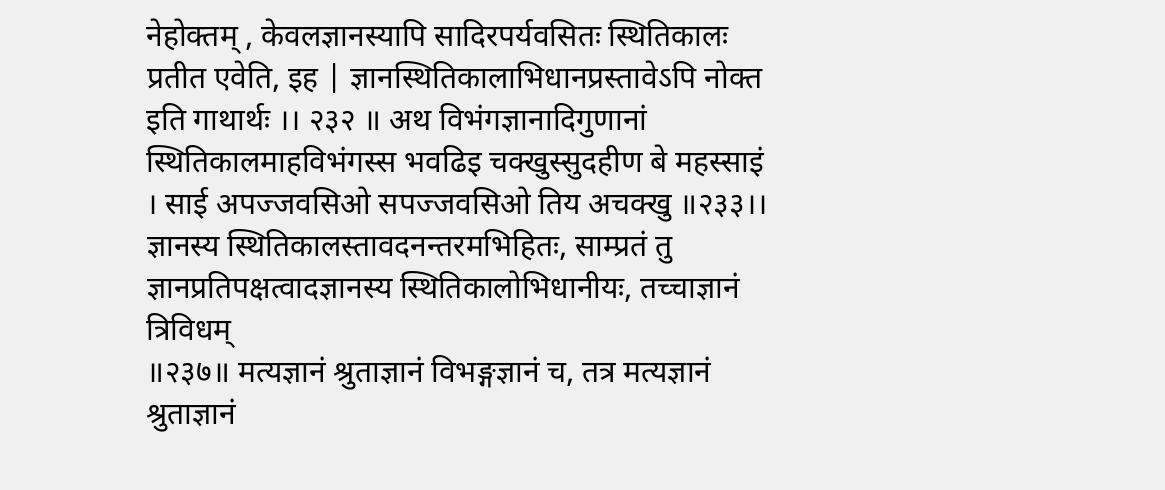नेहोक्तम् , केवलज्ञानस्यापि सादिरपर्यवसितः स्थितिकालः प्रतीत एवेति, इह | ज्ञानस्थितिकालाभिधानप्रस्तावेऽपि नोक्त इति गाथार्थः ।। २३२ ॥ अथ विभंगज्ञानादिगुणानां स्थितिकालमाहविभंगस्स भवढिइ चक्खुस्सुदहीण बे महस्साइं । साई अपज्जवसिओ सपज्जवसिओ तिय अचक्खु ॥२३३।। ज्ञानस्य स्थितिकालस्तावदनन्तरमभिहितः, साम्प्रतं तु ज्ञानप्रतिपक्षत्वादज्ञानस्य स्थितिकालोभिधानीयः, तच्चाज्ञानं त्रिविधम्
॥२३७॥ मत्यज्ञानं श्रुताज्ञानं विभङ्गज्ञानं च, तत्र मत्यज्ञानं श्रुताज्ञानं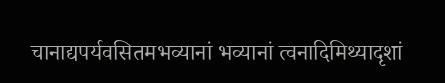चानाद्यपर्यवसितमभव्यानां भव्यानां त्वनादिमिथ्यादृशां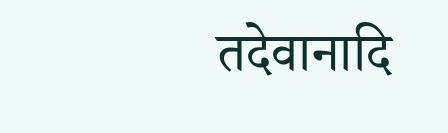तदेवानादि